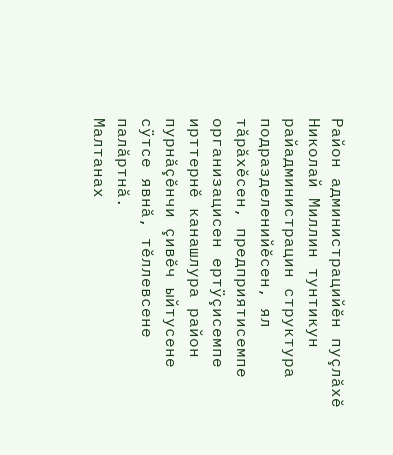Район администрацийĕн пуçлăхĕ Николай Миллин тунтикун райадминистрацин структура подразделенийĕсен, ял тăрăхĕсен, предприятисемпе организацисен ертÿçисемпе ирттернĕ канашлура район пурнăçĕнчи çивĕч ыйтусене сÿтсе явнă, тĕллевсене палăртнă.
Малтанах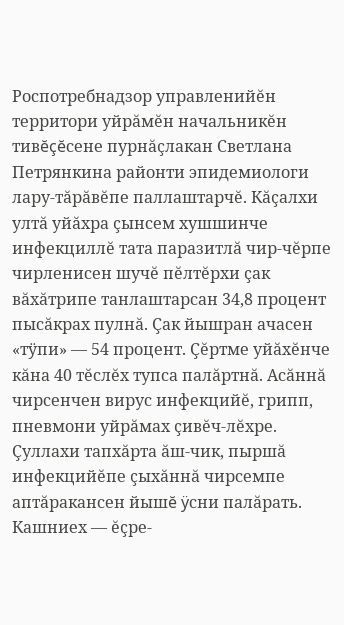Роспотребнадзор управленийĕн территори уйрăмĕн начальникĕн тивĕçĕсене пурнăçлакан Светлана Петрянкина районти эпидемиологи лару-тăрăвĕпе паллаштарчĕ. Кăçалхи ултă уйăхра çынсем хушшинче инфекциллĕ тата паразитлă чир-чĕрпе чирленисен шучĕ пĕлтĕрхи çак вăхăтрипе танлаштарсан 34,8 процент пысăкрах пулнă. Çак йышран ачасен «тÿпи» — 54 процент. Çĕртме уйăхĕнче кăна 40 тĕслĕх тупса палăртнă. Асăннă чирсенчен вирус инфекцийĕ, грипп, пневмони уйрăмах çивĕч-лĕхре. Çуллахи тапхăрта ăш-чик, пыршă инфекцийĕпе çыхăннă чирсемпе аптăракансен йышĕ ÿсни палăрать. Кашниех — ĕçре-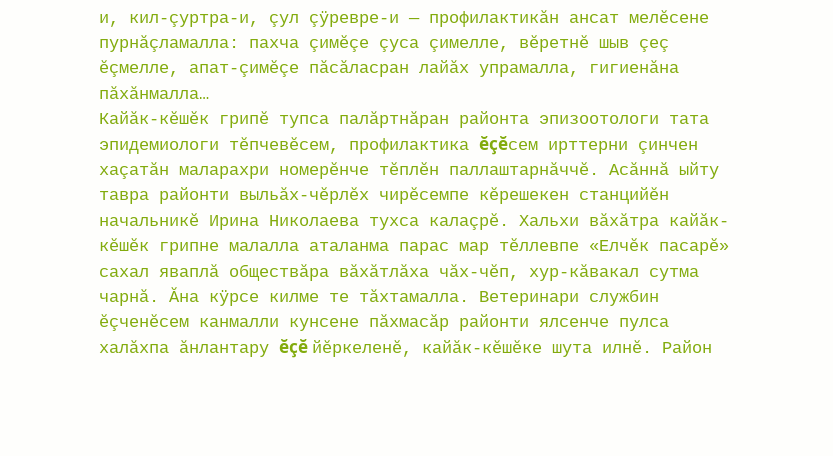и, кил-çуртра-и, çул çÿревре-и — профилактикăн ансат мелĕсене пурнăçламалла: пахча çимĕçе çуса çимелле, вĕретнĕ шыв çеç ĕçмелле, апат-çимĕçе пăсăласран лайăх упрамалла, гигиенăна пăхăнмалла…
Кайăк-кĕшĕк грипĕ тупса палăртнăран районта эпизоотологи тата эпидемиологи тĕпчевĕсем, профилактика ĕçĕсем ирттерни çинчен хаçатăн маларахри номерĕнче тĕплĕн паллаштарнăччĕ. Асăннă ыйту тавра районти выльăх-чĕрлĕх чирĕсемпе кĕрешекен станцийĕн начальникĕ Ирина Николаева тухса калаçрĕ. Хальхи вăхăтра кайăк-кĕшĕк грипне малалла аталанма парас мар тĕллевпе «Елчĕк пасарĕ» сахал яваплă обществăра вăхăтлăха чăх-чĕп, хур-кăвакал сутма чарнă. Ăна кÿрсе килме те тăхтамалла. Ветеринари службин ĕçченĕсем канмалли кунсене пăхмасăр районти ялсенче пулса халăхпа ăнлантару ĕçĕ йĕркеленĕ, кайăк-кĕшĕке шута илнĕ. Район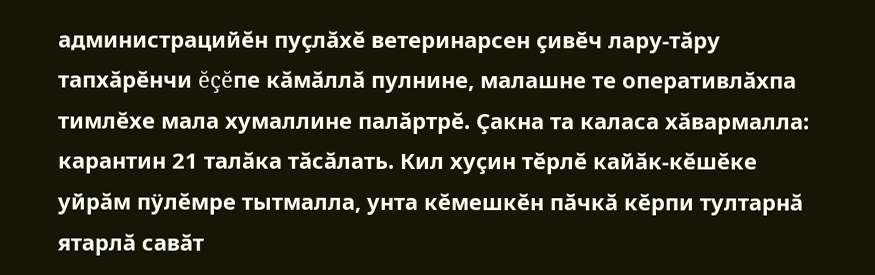администрацийĕн пуçлăхĕ ветеринарсен çивĕч лару-тăру тапхăрĕнчи ĕçĕпе кăмăллă пулнине, малашне те оперативлăхпа тимлĕхе мала хумаллине палăртрĕ. Çакна та каласа хăвармалла: карантин 21 талăка тăсăлать. Кил хуçин тĕрлĕ кайăк-кĕшĕке уйрăм пÿлĕмре тытмалла, унта кĕмешкĕн пăчкă кĕрпи тултарнă ятарлă савăт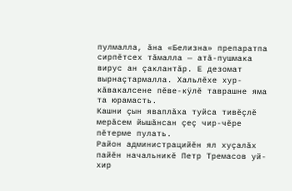пулмалла, ăна «Белизна» препаратпа сирпĕтсех тăмалла — атă-пушмака вирус ан çаклантăр. Е дезомат вырнаçтармалла. Хальлĕхе хур-кăвакалсене пĕве-кÿлĕ таврашне яма та юрамасть.
Кашни çын яваплăха туйса тивĕçлĕ мерăсем йышăнсан çеç чир-чĕре пĕтерме пулать.
Район администрацийĕн ял хуçалăх пайĕн начальникĕ Петр Тремасов уй-хир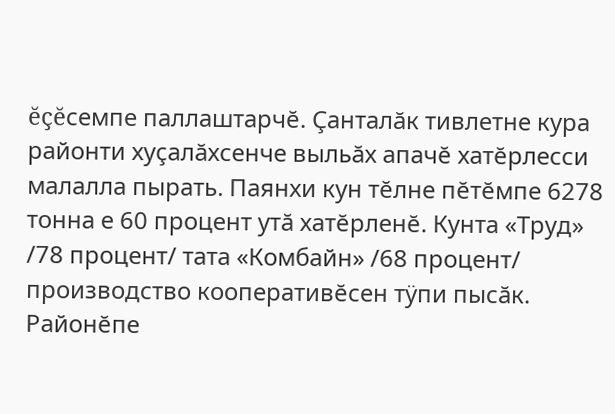ĕçĕсемпе паллаштарчĕ. Çанталăк тивлетне кура районти хуçалăхсенче выльăх апачĕ хатĕрлесси малалла пырать. Паянхи кун тĕлне пĕтĕмпе 6278 тонна е 60 процент утă хатĕрленĕ. Кунта «Труд» /78 процент/ тата «Комбайн» /68 процент/ производство кооперативĕсен тÿпи пысăк. Районĕпе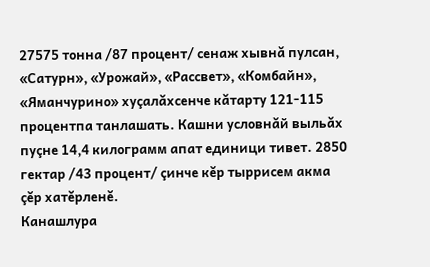27575 тонна /87 процент/ сенаж хывнă пулсан, «Сатурн», «Урожай», «Рассвет», «Комбайн», «Яманчурино» хуçалăхсенче кăтарту 121-115 процентпа танлашать. Кашни условнăй выльăх пуçне 14,4 килограмм апат единици тивет. 2850 гектар /43 процент/ çинче кĕр тыррисем акма çĕр хатĕрленĕ.
Канашлура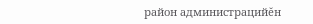район администрацийĕн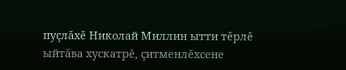пуçлăхĕ Николай Миллин ытти тĕрлĕ ыйтăва хускатрĕ, çитменлĕхсене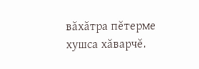вăхăтра пĕтерме хушса хăварчĕ.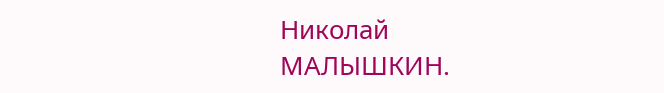Николай МАЛЫШКИН.